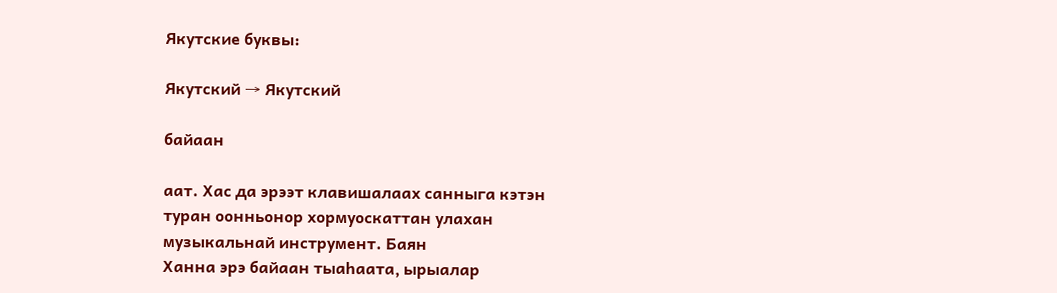Якутские буквы:

Якутский → Якутский

байаан

аат. Хас да эрээт клавишалаах санныга кэтэн туран оонньонор хормуоскаттан улахан музыкальнай инструмент. Баян
Ханна эрэ байаан тыаһаата, ырыалар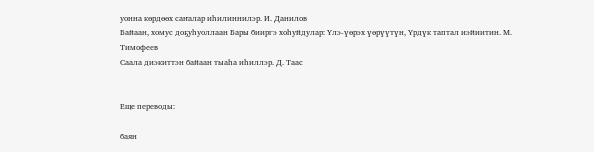уонна көрдөөх саҥалар иһилиннилэр. И. Данилов
Байаан, хомус доҕуһуоллаан Бары бииргэ хоһуйдулар: Үлэ-үөрэх үөрүүтүн, Үрдүк таптал иэйиитин. М. Тимофеев
Саала диэкиттэн байаан тыаһа иһиллэр. Д. Таас


Еще переводы:

баян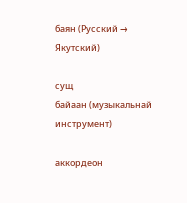баян (Русский → Якутский)

сущ
байаан (музыкальнай инструмент)

аккордеон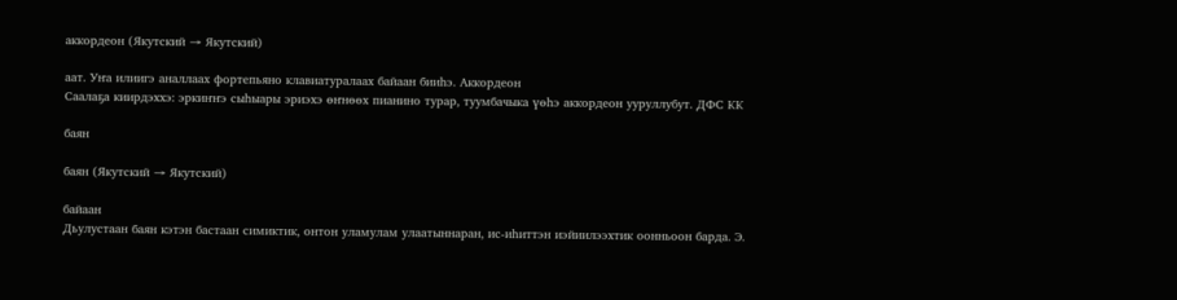аккордеон (Якутский → Якутский)

аат. Уҥа илиигэ аналлаах фортепьяно клавиатуралаах байаан бииһэ. Аккордеон
Саалаҕа киирдэххэ: эркиҥҥэ сыһыары эриэхэ өҥнөөх пианино турар, туумбачыка үөһэ аккордеон ууруллубут. ДФС КК

баян

баян (Якутский → Якутский)

байаан
Дьулустаан баян кэтэн бастаан симиктик, онтон уламулам улаатыннаран, ис-иһиттэн иэйиилээхтик оонньоон барда. Э.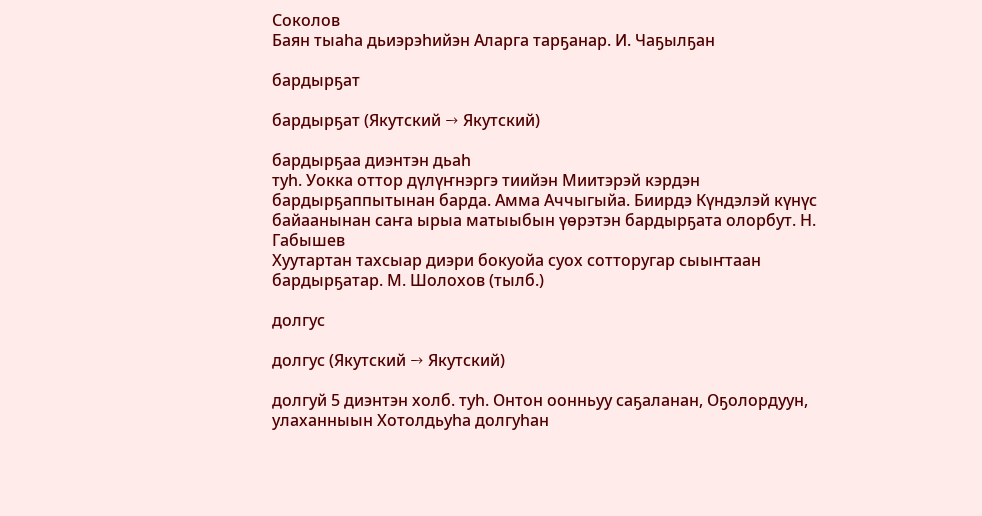Соколов
Баян тыаһа дьиэрэһийэн Аларга тарҕанар. И. Чаҕылҕан

бардырҕат

бардырҕат (Якутский → Якутский)

бардырҕаа диэнтэн дьаһ
туһ. Уокка оттор дүлүҥнэргэ тиийэн Миитэрэй кэрдэн бардырҕаппытынан барда. Амма Аччыгыйа. Биирдэ Күндэлэй күнүс байаанынан саҥа ырыа матыыбын үөрэтэн бардырҕата олорбут. Н. Габышев
Хуутартан тахсыар диэри бокуойа суох сотторугар сыыҥтаан бардырҕатар. М. Шолохов (тылб.)

долгус

долгус (Якутский → Якутский)

долгуй 5 диэнтэн холб. туһ. Онтон оонньуу саҕаланан, Оҕолордуун, улаханныын Хотолдьуһа долгуһан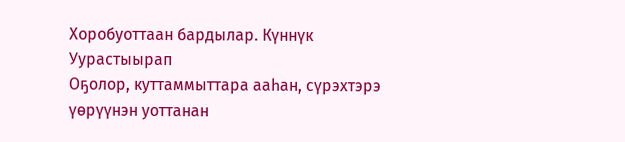Хоробуоттаан бардылар. Күннүк Уурастыырап
Оҕолор, куттаммыттара ааһан, сүрэхтэрэ үөрүүнэн уоттанан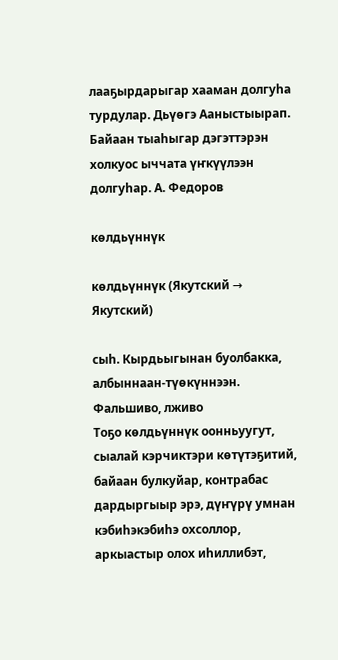лааҕырдарыгар хааман долгуһа турдулар. Дьүөгэ Ааныстыырап. Байаан тыаһыгар дэгэттэрэн холкуос ыччата үҥкүүлээн долгуһар. А. Федоров

көлдьүннүк

көлдьүннүк (Якутский → Якутский)

сыһ. Кырдьыгынан буолбакка, албыннаан-түөкүннээн. Фальшиво, лживо
Тоҕо көлдьүннүк оонньуугут, сыалай кэрчиктэри көтүтэҕитий, байаан булкуйар, контрабас дардыргыыр эрэ, дүҥүрү умнан кэбиһэкэбиһэ охсоллор, аркыастыр олох иһиллибэт,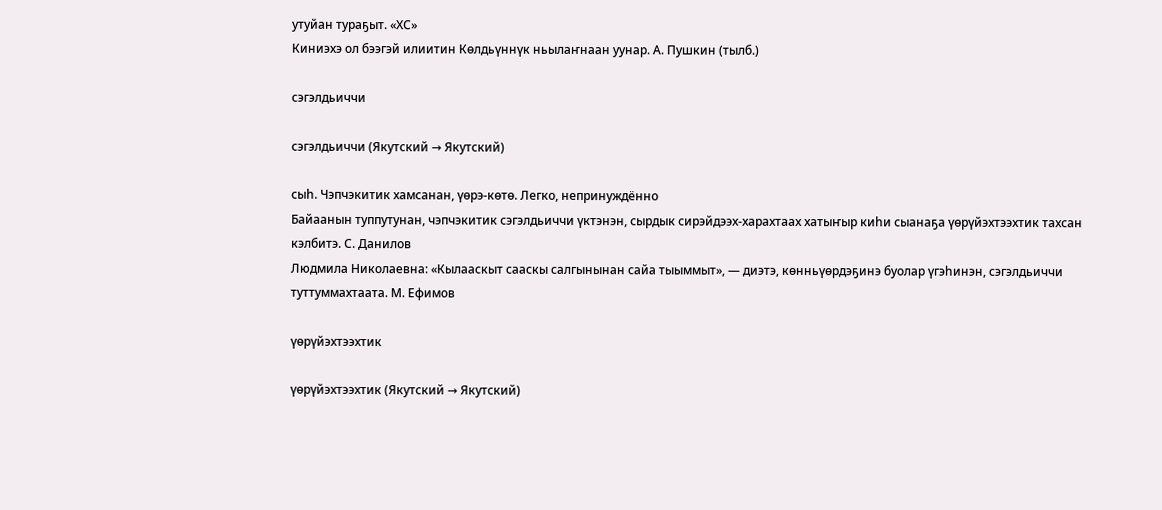утуйан тураҕыт. «ХС»
Киниэхэ ол бээгэй илиитин Көлдьүннүк ньылаҥнаан уунар. А. Пушкин (тылб.)

сэгэлдьиччи

сэгэлдьиччи (Якутский → Якутский)

сыһ. Чэпчэкитик хамсанан, үөрэ-көтө. Легко, непринуждённо
Байаанын туппутунан, чэпчэкитик сэгэлдьиччи үктэнэн, сырдык сирэйдээх-харахтаах хатыҥыр киһи сыанаҕа үөрүйэхтээхтик тахсан кэлбитэ. С. Данилов
Людмила Николаевна: «Кылааскыт сааскы салгынынан сайа тыыммыт», — диэтэ, көнньүөрдэҕинэ буолар үгэһинэн, сэгэлдьиччи туттуммахтаата. М. Ефимов

үөрүйэхтээхтик

үөрүйэхтээхтик (Якутский → Якутский)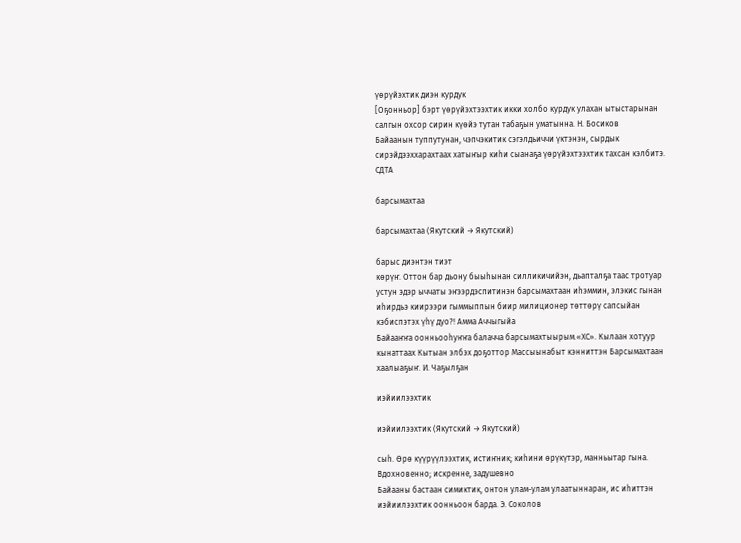үөрүйэхтик диэн курдук
[Оҕонньор] бэрт үөрүйэхтээхтик икки холбо курдук улахан ытыстарынан салгын охсор сирин күөйэ тутан табаҕын уматынна. Н. Босиков
Байаанын туппутунан, чэпчэкитик сэгэлдьиччи үктэнэн, сырдык сирэйдээххарахтаах хатыҥыр киһи сыанаҕа үөрүйэхтээхтик тахсан кэлбитэ. СДТА

барсымахтаа

барсымахтаа (Якутский → Якутский)

барыс диэнтэн тиэт
көрүҥ. Оттон бар дьону быыһынан силликичийэн, дьапталҕа таас тротуар устун эдэр ыччаты эҥээрдэспитинэн барсымахтаан иһэммин, элэкис гынан иһирдьэ киирээри гыммыппын биир милиционер төттөрү сапсыйан кэбиспэтэх үһү дуо?! Амма Аччыгыйа
Байааҥҥа оонньооһуҥҥа балачча барсымахтыырым.«ХС». Кылаан хотуур кынаттаах Кытыан элбэх доҕоттор Массыынабыт кэнниттэн Барсымахтаан хаалыаҕыҥ. И. Чаҕылҕан

иэйиилээхтик

иэйиилээхтик (Якутский → Якутский)

сыһ. Өрө күүрүүлээхтик, истиҥник; киһини өрүкүтэр, манньытар гына. Вдохновенно; искренне, задушевно
Байааны бастаан симиктик, онтон улам-улам улаатыннаран, ис иһиттэн иэйиилээхтик оонньоон барда. Э. Соколов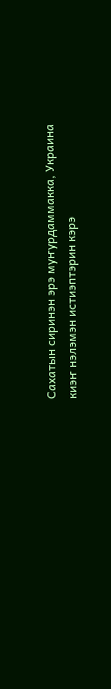Сахатын сиринэн эрэ муҥурдаммакка, Украина киэҥ нэлэмэн истиэптэрин кэрэ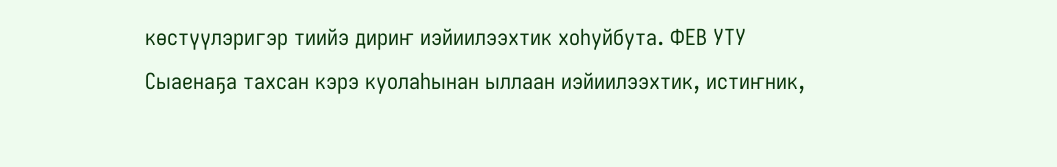көстүүлэригэр тиийэ дириҥ иэйиилээхтик хоһуйбута. ФЕВ УТУ
Сыаенаҕа тахсан кэрэ куолаһынан ыллаан иэйиилээхтик, истиҥник,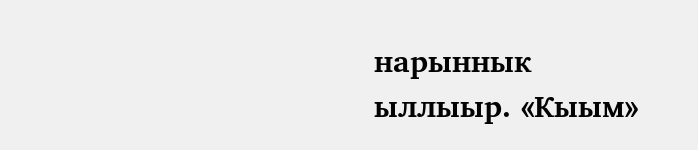нарыннык ыллыыр. «Кыым»